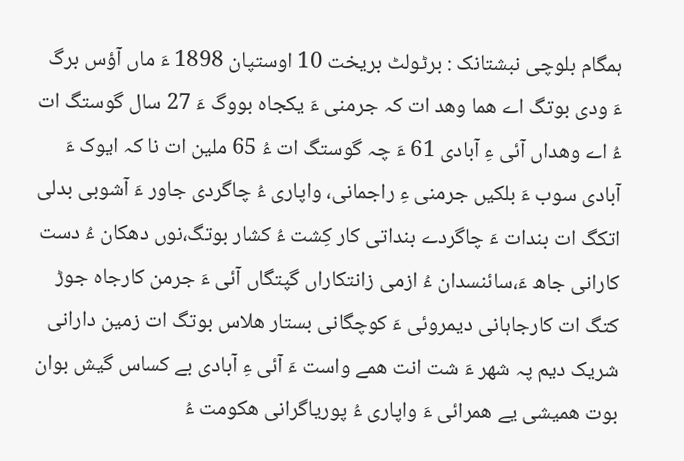ہمگام بلوچی نبشتانک : برٹولٹ بریخت 10 اوستپان 1898 ءَ ماں آؤس برگ ءَ ودی بوتگ اے ھما وھد ات کہ جرمنی ءَ یکجاہ بووگ ءَ 27 سال گوستگ ات ءُ اے وھداں آئی ءِ آبادی 61 ءَ چہ گوستگ ات ءُ 65 ملین ات نا کہ ایوک ءَ آبادی سوب ءَ بلکیں جرمنی ءِ راجمانی، واپاری ءُ چاگردی جاور ءَ آشوبی بدلی اتکگ ات بندات ءَ چاگردے بنداتی کار کِشت ءُ کشار بوتگ،نوں دھکان ءُ دست کارانی جاھ ءَ،سائنسدان ءُ ازمی زانتکاراں گپتگاں آئی ءَ جرمن کارجاہ جوڑ کتگ ات کارجاہانی دیمروئی ءَ کوچگانی بستار ھلاس بوتگ ات زمین دارانی شریک دیم پہ شھر ءَ شت انت ھمے واست ءَ آئی ءِ آبادی بے کساس گیش بوان بوت ھمیشی یے ھمرائی ءَ واپاری ءُ پوریاگرانی ھکومت ءُ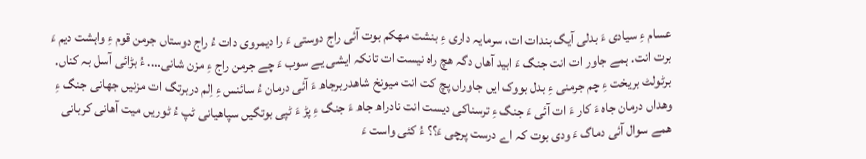عسام ءِ سیادی ءَ بدلی آیگ بندات ات، سرمایہ داری ءِ بنشت مھکم بوت آئی راج دوستی ءَ را دیمروی دات ءُ راج دوستاں جرمن قوم ءِ واہشت دیم ءَ برت انت. ہمے جاور ات انت جنگ ءَ ابید آھاں دگہ ھچ راہ نیست ات تانکہ ایشی یے سوب ءَ چے جرمن راج ءِ مزن شانی…. ءُ بڑائی آسل بہ کناں. برٹولٹ بریخت ءِ چم جرمنی ءِ بدل بووک ایں جاوراں پچ کت انت میونخ شاھدربرجاھ ءَ آئی درمان ءُ سائنس ءِ اِلم دربرتگ ات مزنیں جھانی جنگ ءِ وھداں درمان جاہ ءَ کار ءَ ات آئی ءَ جنگ ءِ ترسناکی دیست انت نادراھ جاھ ءَ جنگ ءِ پڑ ءَ ٹپی بوتگیں سپاھیانی ٹپ ءُ ٹوریں میت آھانی کربانی ھمے سوال آئی دماگ ءَ ودی بوت کہ اے درست پرچی ءَ؟؟ ءُ کئی واست ءَ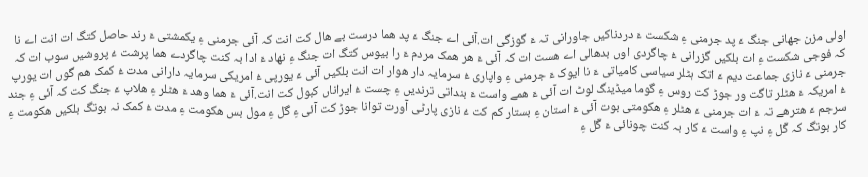اولی مزن جھانی جنگ ءَ پد جرمنی ءِ شکست ءَ دردناکیں جاورانی تہ ءَ گوزگی ات.آئی اے جنگ ءَ پد ھما درست بے ھال کت انت کہ آئی جرمنی ءِ یکمشتی ءَ رند حاصل کتگ ات انت اے نا کہ فوجی شکست ءِ ات بلکیں گزرانی ءُ چاگردی اوں بدھالی اے ھست ات کہ آئی ءَ ھر ھمک مردم ءَ را بیوس کتگ ات جنگ ءِ نھاد ءَ ادا بہ کنت چاگردے ھما پرشت ءُ پروشیں سوب ات کہ جرمنی ءَ نازی جماعت دیم ءَ اتک ہٹلر سیاسی کامیاتی ءَ نا ایوک ءَ جرمنی ءِ واپاری ءُ سرمایہ دار ھوار ات انت بلکیں آئی ءَ یورپی ءُ امریکی سرمایہ دارانی مدت ءُ کمک ھم گوں ات یورپ ءُ امریکہ ءَ ھٹلر تاگت ور جوڑ کت روس ءِ گوما میڈینگ لوٹ ات آئی ءَ ھمے واست ءَ بنداتی ترندیں ءِ چست ءُ ایراناں کبول کت انت.آئی ءَ ھما وھد ءَ ھٹلر ءِ ھلاپ ءَ جنگ کت کہ آئی ءِ جند سرجم ءَ ھترھے تہ ءَ ات جرمنی ءَ ھٹلر ءِ ھکومتی بوت آئی ءَ استان ءِ بستار کم کت ءُ نازی پارٹی آورت توانا جوڑ کت آئی ءِ گل ءِ مول بس ھکومت ءِ مدت ءُ کمک نہ بوتگ بلکیں ھکومت ءِ کار بوتگ کہ گَل ءِ نپ ءِ واست ءَ کار بہ کنت چونائی ءَ گَل ءِ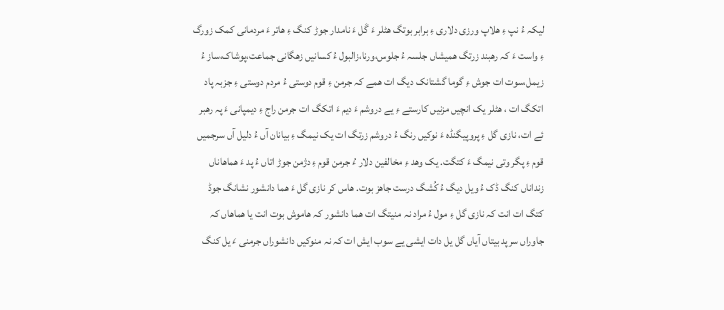لیکہ ءُ نپ ءِ ھلاپ ورزی دلاری ءِ برابر بوتگ ھٹلر ءَ گَل ءَ نامدار جوڑ کنگ ءِ ھاتر ءَ مردمانی کمک زورگ ءِ واست ءَ کہ رھبند زرتگ ھمیشاں جلسہ ءُ جلوس،ورنا،زالبول ءُ کسانیں زھگانی جماعت،پوشاک،ساز ءُ زیمل،سوت ات جوش ءِ گوما گشتانک دیگ ات ھمے کہ جرمن ءِ قوم دوستی ءُ مردم دوستی ءِ جزبہ پاد اتکگ ات ، ھٹلر یک انچیں مزنیں کارستے ءِ یے دروشم ءَ دیم ءَ اتکگ ات جرمن راج ءِ دیمپانی ءَ پہ رھبر ئے ات، نازی گل ءِ پروپیگنڈہ ءَ نوکیں رنگ ءُ دروشم زرتگ ات یک نیمگ ءِ بیانان آں ءُ دلیل آں سرجمیں قوم ءِ پگر وتی نیمگ ءَ کتگت. یک وھد ءِ مخالفین دلار ءُ جرمن قوم ءِ دژمن جوڑ اتاں ءُ پد ءَ ھماھاناں زنداناں کنگ ڈک ءُ ویل دیگ ءُ کُشگ درست جاھز بوت. ھاس کر نازی گل ءَ ھما دانشور نشانگ جوڈ کتگ ات انت کہ نازی گل ءِ مول ءُ مراد نہ منیتگ ات ھما دانشور کہ ھاموش بوت انت یا ھماھاں کہ جاوراں سرپد بیتاں آیاں گل یل دات ایشی یے سوب ایش ات کہ نہ منوکیں دانشوراں جرمنی ءَ یل کنگ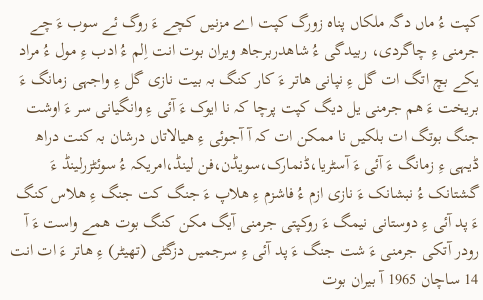کپت ءُ ماں دگہ ملکاں پناہ زورگ کپت اے مزنیں کچے ءَ روگ ئے سوب ءَ چے جرمنی ءِ چاگردی، ربیدگی ءُ شاھدربرجاھ ویران بوت انت اِلم ءُ ادب ءِ مول ءُ مراد یکے بچ اتگ ات گل ءِ نپانی ھاتر ءَ کار کنگ بہ بیت نازی گل ءِ واجہی زمانگ ءَ بریخت ءَ ھم جرمنی یل دیگ کپت پرچا کہ نا ایوک ءَ آئی ءِ وانگیانی سر ءَ اوشت جنگ بوتگ ات بلکیں نا ممکن ات کہ آ آجوئی ءِ ھیالاتاں درشان بہ کنت دراھ ڈیہی ءِ زمانگ ءَ آئی ءَ آسٹریا،ڈنمارک،سویڈن،فن لینڈ،امریکہ ءُ سوئٹزرلینڈ ءَ گشتانک ءُ نبشانک ءَ نازی ازم ءُ فاشزم ءِ ھلاپ ءَ جنگ کت جنگ ءِ ھلاس کنگ ءَ پد آئی ءِ دوستانی نیمگ ءَ روکپتی جرمنی آیگ مکن کنگ بوت ھمے واست ءَ آ رودر آتکی جرمنی ءَ شت جنگ ءَ پد آئی ءِ سرجمیں دزگٹی (تھیٹر) ءِ ھاتر ءَ ات انت 14 ساچان 1965 آ بیران بوت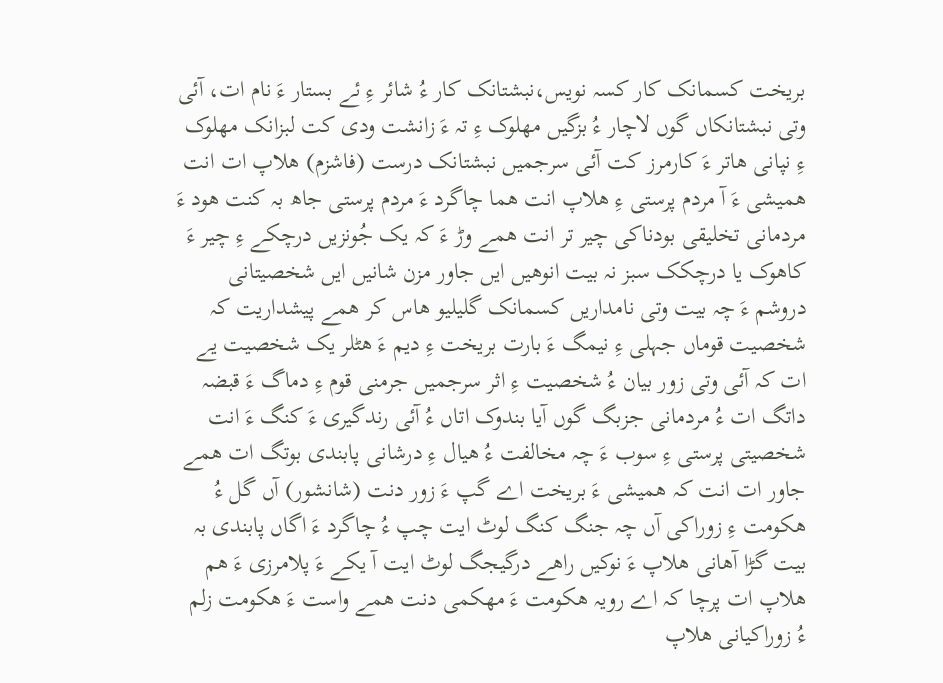بریخت کسمانک کار کسہ نویس،نبشتانک کار ءُ شائر ءِ ئے بستار ءَ نام ات، آئی وتی نبشتانکاں گوں لاچار ءُ بزگیں مھلوک ءِ تہ ءَ زانشت ودی کت لبزانک مھلوک ءِ نپانی ھاتر ءَ کارمرز کت آئی سرجمیں نبشتانک درست (فاشزم) ھلاپ ات انت ھمیشی ءَ آ مردم پرستی ءِ ھلاپ انت ھما چاگرد ءَ مردم پرستی جاھ بہ کنت ھود ءَ مردمانی تخلیقی بودناکی چیر تر انت ھمے وڑ ءَ کہ یک جُونزیں درچکے ءِ چیر ءَ کاھوک یا درچکک سبز نہ بیت انوھیں ایں جاور مزن شانیں ایں شخصیتانی دروشم ءَ چہ بیت وتی نامداریں کسمانک گلیلیو ھاس کر ھمے پیشداریت کہ شخصیت قوماں جہلی ءِ نیمگ ءَ بارت بریخت ءِ دیم ءَ ھٹلر یک شخصیت یے ات کہ آئی وتی زور بیان ءُ شخصیت ءِ اثر سرجمیں جرمنی قوم ءِ دماگ ءَ قبضہ داتگ ات ءُ مردمانی جزبگ گوں آیا بندوک اتاں ءُ آئی رندگیری ءَ کنگ ءَ انت شخصیتی پرستی ءِ سوب ءَ چہ مخالفت ءُ ھیال ءِ درشانی پابندی بوتگ ات ھمے جاور ات انت کہ ھمیشی ءَ بریخت اے گپ ءَ زور دنت (شانشور) آں گل ءُ ھکومت ءِ زوراکی آں چہ جنگ کنگ لوٹ ایت چپ ءُ چاگرد ءَ اگاں پابندی بہ بیت گڑا آھانی ھلاپ ءَ نوکیں راھے درگیجگ لوٹ ایت آ یکے ءَ پلامرزی ءَ ھم ھلاپ ات پرچا کہ اے رویہ ھکومت ءَ مھکمی دنت ھمے واست ءَ ھکومت زلم ءُ زوراکیانی ھلاپ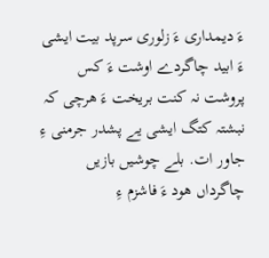ءَ دیمداری ءَ زلوری سرپد بیت ایشی ءَ ابید چاگردے اوشت ءَ کس پروشت نہ کنت بریخت ءَ ھرچی کہ نبشتہ کتگ ایشی یے پشدر جرمنی ءِ جاور ات. بلے چوشیں بازیں چاگرداں ھود ءَ فاشزم ءِ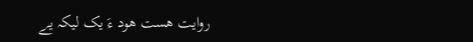روایت ھست ھود ءَ یک لیکہ یے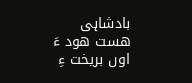بادشاہی ھست ھود ءَ اوں بریخت ءِ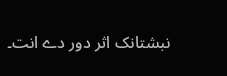نبشتانک اثر دور دے انت۔